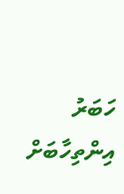ހަބަރު
އިންތިހާބަށް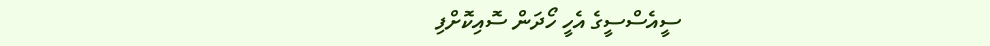ސީއެސްސީގެ އެހީ ހޯދަން ސޮއިކޮށްފި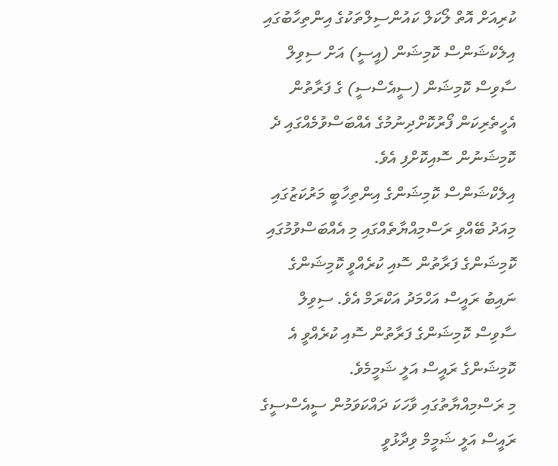ކުރިއަށް އޮތް ލޯކަލް ކައުންސިލްތަކުގެ އިންތިހާބުގައި އިލެކްޝަންސް ކޮމިޝަން (އީސީ) އަށް ސިވިލް ސާވިސް ކޮމިޝަން (ސީއެސްސީ) ގެ ފަރާތުން އެހީތެރިކަން ފޯރުކޮށްދިނުމުގެ އެއްބަސްވުމެއްގައި ދެ ކޮމިޝަނުން ސޮއިކޮށްފި އެވެ.
އިލެކްޝަންސް ކޮމިޝަންގެ އިންތިހާބީ މަރުކަޒުގައި މިއަދު ބޭއްވި ރަސްމިއްޔާތެއްގައި މި އެއްބަސްވުމުގައި ކޮމިޝަންގެ ފަރާތުން ސޮއި ކުރެއްވީ ކޮމިޝަންގެ ނައިބު ރައީސް އަހްމަދު އަކްރަމް އެވެ. ސިވިލް ސާވިސް ކޮމިޝަންގެ ފަރާތުން ސޮއި ކުރެއްވީ އެ ކޮމިޝަންގެ ރައީސް އަލީ ޝަމީމެވެ.
މި ރަސްމިއްޔާތުގައި ވާހަކަ ދައްކަވަމުން ސީއެސްސީގެ ރައީސް އަލީ ޝަމީމް ވިދާޅުވީ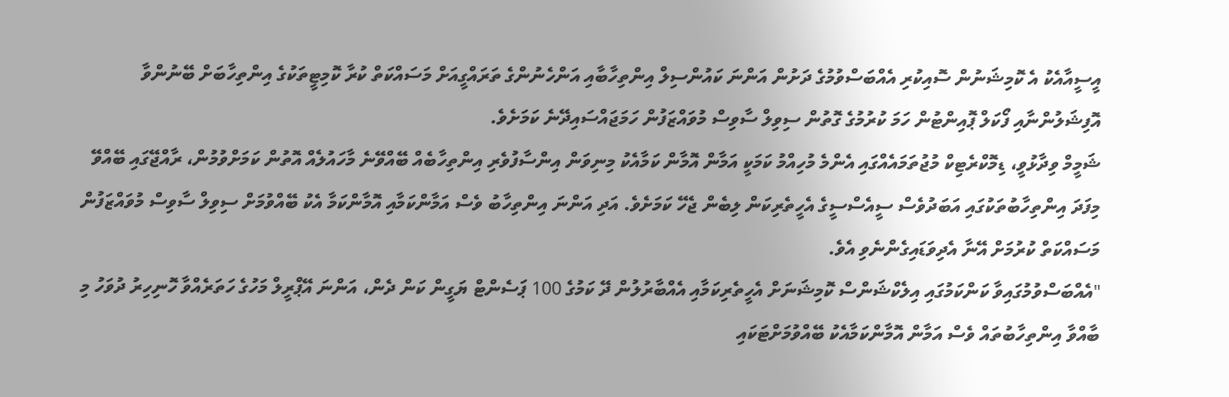އީސީއާއެކު އެ ކޮމިޝަނުން ސޮއިކުރި އެއްބަސްވުމުގެ ދަށުން އަންނަ ކައުންސިލް އިންތިހާބާއި އަންހެނުންގެ ތަރައްގީއަށް މަސައްކަތް ކުރާ ކޮމިޓީތަކުގެ އިންތިހާބަށް ބޭނުންވާ އޮފިޝަލުންނާއި ފޯކަލް ޕޮއިންޓުން ހަމަ ކުރުމުގެ ގޮތުން ސިވިލް ސާވިސް މުވައްޒަފުން ހަމަޖައްސައިދޭނެ ކަމަށެވެ.
ޝަމީމް ވިދާޅުވީ، ޑިމޮކްރެޓިކް މުޖުތަމައެއްގައި އެންމެ މުހިއްމު ކަމަކީ އަމާން އޮމާން ކަމާއެކު މިނިވަން އިންސާފުވެރި އިންތިހާބެއް ބޭއްވޭނެ މާހައުލެއް އޮތުން ކަމަށްވުމުން، ރާއްޖޭގައި ބޭއްވޭ މިފަދަ އިންތިހާބުތަކުގައި އަބަދުވެސް ސީއެސްސީގެ އެހީތެރިކަން ލިބެން ޖެހޭ ކަމަށެވެ. އަދި އަންނަ އިންތިހާބު ވެސް އަމާންކަމާއި އޮމާންކަމާ އެކު ބޭއްވުމަށް ސިވިލް ސާވިސް މުވައްޒަފުން މަސައްކަތް ކުރުމަށް އޭނާ އެދިވަޑައިގެންނެވި އެވެ.
"އެއްބަސްވުމުގައިވާ ކަންކަމުގައި އިލެކްޝަންސް ކޮމިޝަނަށް އެހީތެރިކަމާއި އެއްބާރުލުން ދޭ ކަމުގެ 100 ޕަސެންޓް ޔަގީން ކަން ދެން، އަންނަ އޭޕްރީލް މަހުގެ ހަތަރެއްވާ ހޮނިހިރު ދުވަހު މި ބާއްވާ އިންތިހާބުތައް ވެސް އަމާން އޮމާންކަމާއެކު ބޭއްވުމަށްޓަކައި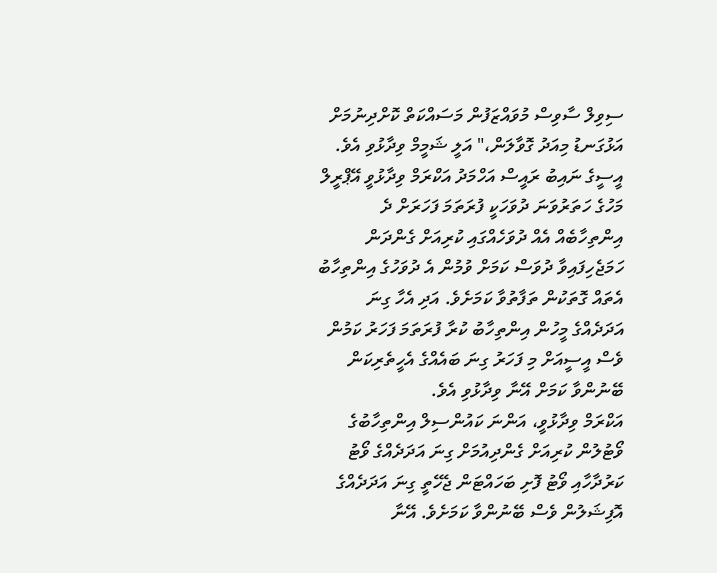ސިވިލް ސާވިސް މުވައްޒަފުން މަސައްކަތް ކޮށްދިނުމަށް އަޅުގަނޑު މިއަދު ގޮވާލަން،" އަލީ ޝަމީމް ވިދާޅުވި އެވެ.
އީސީގެ ނައިބު ރައީސް އަހްމަދު އަކްރަމް ވިދާޅުވީ އޭޕްރީލް މަހުގެ ހަތަރުވަނަ ދުވަހަކީ ފުރަތަމަ ފަހަރަށް ދެ އިންތިހާބެއް އެއް ދުވަހެއްގައި ކުރިއަށް ގެންދަން ހަމަޖެހިފައިވާ ދުވަސް ކަމަށް ވުމުން އެ ދުވަހުގެ އިންތިހާބު އެތައް ގޮތަކުން ތަފާތުވާ ކަމަށެވެ. އަދި އެހާ ގިނަ އަދަދެއްގެ މީހުން އިންތިހާބު ކުރާ ފުރަތަމަ ފަހަރު ކަމުން ވެސް އީސީއަށް މި ފަހަރު ގިނަ ބައެއްގެ އެހީތެރިކަން ބޭނުންވާ ކަމަށް އޭނާ ވިދާޅުވި އެވެ.
އަކްރަމް ވިދާޅުވީ، އަންނަ ކައުންސިލް އިންތިހާބުގެ ވޯޓުލުން ކުރިއަށް ގެންދިއުމަށް ގިނަ އަދަދެއްގެ ވޯޓު ކަރުދާހާއި ވޯޓު ފޮށި ބަހައްޓަން ޖެހޭތީ ގިނަ އަދަދެއްގެ އޮފިޝަލުން ވެސް ބޭނުންވާ ކަމަށެވެ. އޭނާ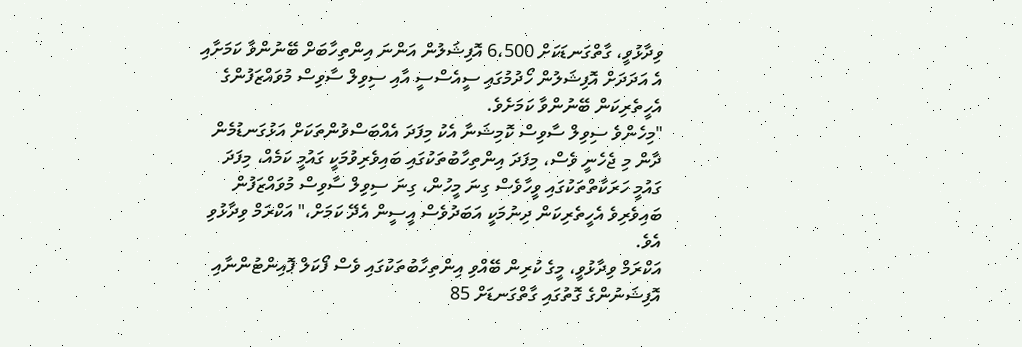ވިދާޅުވީ، ގާތްގަނޑަކަށް 6،500 އޮފިޝަލުން އަންނަ އިންތިހާބަށް ބޭނުންވާ ކަމަށާއި އެ އަދަދަށް އޮފިޝަލުން ހޯދުމުގައި ސީއެސްސީ އާއި ސިވިލް ސާވިސް މުވައްޒަފުންގެ އެހީތެރިކަން ބޭނުންވާ ކަމަށެވެ.
"މިހެންވެ ސިވިލް ސާވިސް ކޮމިޝަނާ އެކު މިފަދަ އެއްބަސްވުންތަކަށް އަޅުގަނޑުމެން ދާން މި ޖެހެނީ ވެސް، މިފަދަ އިންތިހާބުތަކުގައި ބައިވެރިވުމަކީ ގައުމީ ކަމެއް، މިފަދަ ގައުމީ ހަރަކާތްތަކުގައި ވީހާވެސް ގިނަ މީހުން، ގިނަ ސިވިލް ސާވިސް މުވައްޒަފުން ބައިވެރިވެ އެހީތެރިކަން ދިނުމަކީ އަބަދުވެސް އީސީން އެދޭ ކަމަށް،" އަކްރަމް ވިދާޅުވި އެވެ.
އަކްރަމް ވިދާޅުވީ، މީގެ ކުރިން ބޭއްވި އިންތިހާބުތަކުގައި ވެސް ފޯކަލް ޕޮއިންޓުންނާއި އޮފިޝަނުންގެ ގޮތުގައި ގާތްގަނޑަށް 85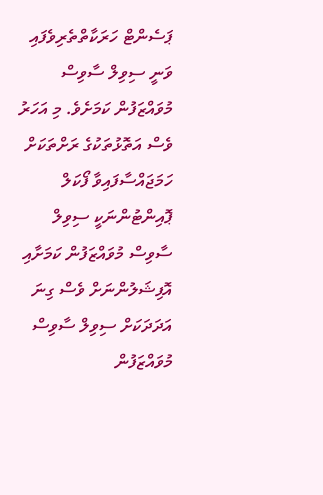ޕަސެންޓް ހަރަކާތްތެރިވެފައި ވަނީ ސިވިލް ސާވިސް މުވައްޒަފުން ކަމަށެވެ. މި އަހަރު ވެސް އަތޮޅުތަކުގެ ރަށްތަކަށް ހަމަޖައްސާފައިވާ ފޯކަލް ޕޮއިންޓުންނަކީ ސިވިލް ސާވިސް މުވައްޒަފުން ކަމަށާއި އޮފިޝަލުންނަށް ވެސް ގިނަ އަދަދަކަށް ސިވިލް ސާވިސް މުވައްޒަފުން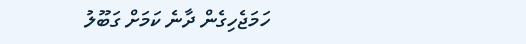ހަމަޖެހިގެން ދާނެ ކަމަށް ގަބޫލު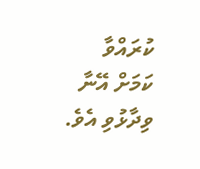ކުރައްވާ ކަމަށް އޭނާ ވިދާޅުވި އެވެ.